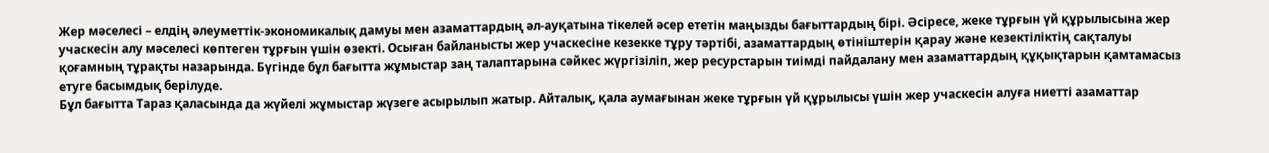Жер мәселесі – елдің әлеуметтік-экономикалық дамуы мен азаматтардың әл-ауқатына тікелей әсер ететін маңызды бағыттардың бірі. Әсіресе, жеке тұрғын үй құрылысына жер учаскесін алу мәселесі көптеген тұрғын үшін өзекті. Осыған байланысты жер учаскесіне кезекке тұру тәртібі, азаматтардың өтініштерін қарау және кезектіліктің сақталуы қоғамның тұрақты назарында. Бүгінде бұл бағытта жұмыстар заң талаптарына сәйкес жүргізіліп, жер ресурстарын тиімді пайдалану мен азаматтардың құқықтарын қамтамасыз етуге басымдық берілуде.
Бұл бағытта Тараз қаласында да жүйелі жұмыстар жүзеге асырылып жатыр. Айталық, қала аумағынан жеке тұрғын үй құрылысы үшін жер учаскесін алуға ниетті азаматтар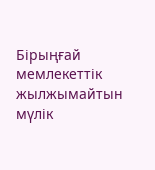Бірыңғай мемлекеттік жылжымайтын мүлік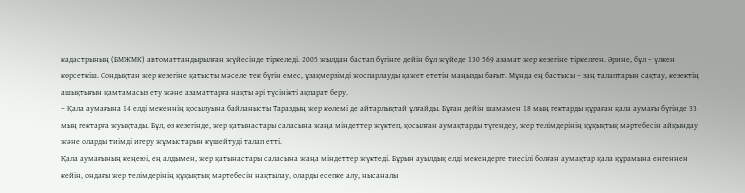кадастрының (БМЖМК) автоматтандырылған жүйесінде тіркеледі. 2005 жылдан бастап бүгінге дейін бұл жүйеде 130 569 азамат жер кезегіне тіркелген. Әрине, бұл – үлкен көрсеткіш. Сондықтан жер кезегіне қатысты мәселе тек бүгін емес, ұзақмерзімді жоспарлауды қажет ететін маңызды бағыт. Мұнда ең бастысы – заң талаптарын сақтау, кезектің ашықтығын қамтамасыз ету және азаматтарға нақты әрі түсінікті ақпарат беру.
– Қала аумағына 14 елді мекеннің қосылуына байланысты Тараздың жер көлемі де айтарлықтай ұлғайды. Бұған дейін шамамен 18 мың гектарды құраған қала аумағы бүгінде 33 мың гектарға жуықтады. Бұл, өз кезегінде, жер қатынастары саласына жаңа міндеттер жүктеп, қосылған аумақтарды түгендеу, жер телімдерінің құқықтық мәртебесін айқындау және оларды тиімді игеру жұмыстарын күшейтуді талап етті.
Қала аумағының кеңеюі, ең алдымен, жер қатынастары саласына жаңа міндеттер жүктеді. Бұрын ауылдық елді мекендерге тиесілі болған аумақтар қала құрамына енгеннен кейін, ондағы жер телімдерінің құқықтық мәртебесін нақтылау, оларды есепке алу, нысаналы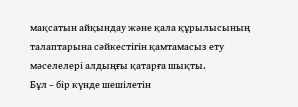мақсатын айқындау және қала құрылысының талаптарына сәйкестігін қамтамасыз ету мәселелері алдыңғы қатарға шықты.
Бұл – бір күнде шешілетін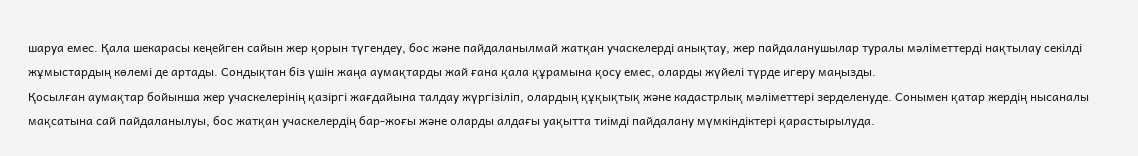шаруа емес. Қала шекарасы кеңейген сайын жер қорын түгендеу, бос және пайдаланылмай жатқан учаскелерді анықтау, жер пайдаланушылар туралы мәліметтерді нақтылау секілді жұмыстардың көлемі де артады. Сондықтан біз үшін жаңа аумақтарды жай ғана қала құрамына қосу емес, оларды жүйелі түрде игеру маңызды.
Қосылған аумақтар бойынша жер учаскелерінің қазіргі жағдайына талдау жүргізіліп, олардың құқықтық және кадастрлық мәліметтері зерделенуде. Сонымен қатар жердің нысаналы мақсатына сай пайдаланылуы, бос жатқан учаскелердің бар-жоғы және оларды алдағы уақытта тиімді пайдалану мүмкіндіктері қарастырылуда.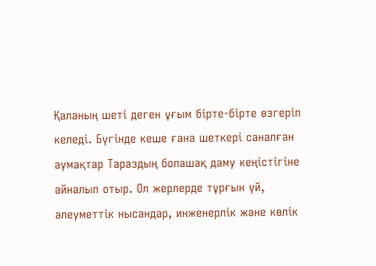Қаланың шеті деген ұғым бірте-бірте өзгеріп келеді. Бүгінде кеше ғана шеткері саналған аумақтар Тараздың болашақ даму кеңістігіне айналып отыр. Ол жерлерде тұрғын үй, әлеуметтік нысандар, инженерлік және көлік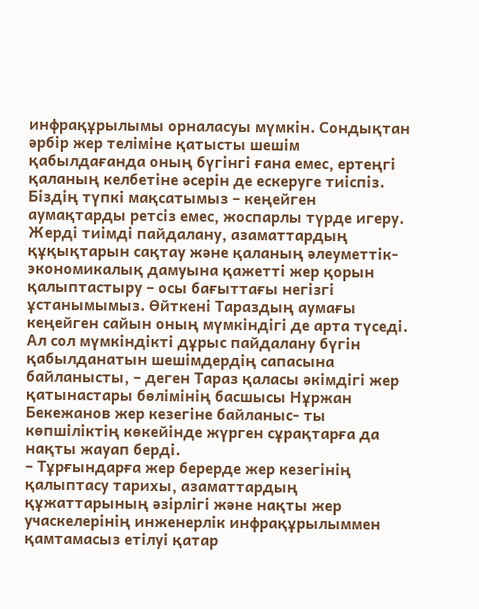инфрақұрылымы орналасуы мүмкін. Сондықтан әрбір жер теліміне қатысты шешім қабылдағанда оның бүгінгі ғана емес, ертеңгі қаланың келбетіне әсерін де ескеруге тиіспіз.
Біздің түпкі мақсатымыз – кеңейген аумақтарды ретсіз емес, жоспарлы түрде игеру. Жерді тиімді пайдалану, азаматтардың құқықтарын сақтау және қаланың әлеуметтік- экономикалық дамуына қажетті жер қорын қалыптастыру – осы бағыттағы негізгі ұстанымымыз. Өйткені Тараздың аумағы кеңейген сайын оның мүмкіндігі де арта түседі. Ал сол мүмкіндікті дұрыс пайдалану бүгін қабылданатын шешімдердің сапасына байланысты, – деген Тараз қаласы әкімдігі жер қатынастары бөлімінің басшысы Нұржан Бекежанов жер кезегіне байланыс- ты көпшіліктің көкейінде жүрген сұрақтарға да нақты жауап берді.
– Тұрғындарға жер берерде жер кезегінің қалыптасу тарихы, азаматтардың құжаттарының әзірлігі және нақты жер учаскелерінің инженерлік инфрақұрылыммен қамтамасыз етілуі қатар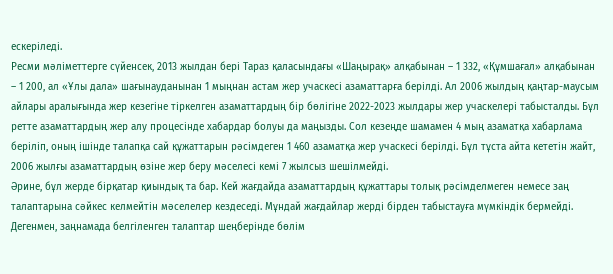ескеріледі.
Ресми мәліметтерге сүйенсек, 2013 жылдан бері Тараз қаласындағы «Шаңырақ» алқабынан – 1 332, «Құмшағал» алқабынан – 1 200, ал «Ұлы дала» шағынауданынан 1 мыңнан астам жер учаскесі азаматтарға берілді. Ал 2006 жылдың қаңтар-маусым айлары аралығында жер кезегіне тіркелген азаматтардың бір бөлігіне 2022-2023 жылдары жер учаскелері табысталды. Бұл ретте азаматтардың жер алу процесінде хабардар болуы да маңызды. Сол кезеңде шамамен 4 мың азаматқа хабарлама беріліп, оның ішінде талапқа сай құжаттарын рәсімдеген 1 460 азаматқа жер учаскесі берілді. Бұл тұста айта кететін жайт, 2006 жылғы азаматтардың өзіне жер беру мәселесі кемі 7 жылсыз шешілмейді.
Әрине, бұл жерде бірқатар қиындық та бар. Кей жағдайда азаматтардың құжаттары толық рәсімделмеген немесе заң талаптарына сәйкес келмейтін мәселелер кездеседі. Мұндай жағдайлар жерді бірден табыстауға мүмкіндік бермейді. Дегенмен, заңнамада белгіленген талаптар шеңберінде бөлім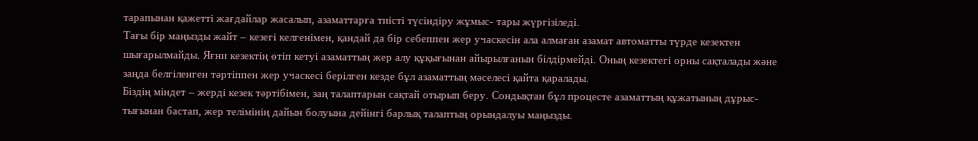тарапынан қажетті жағдайлар жасалып, азаматтарға тиісті түсіндіру жұмыс- тары жүргізіледі.
Тағы бір маңызды жайт – кезегі келгенімен, қандай да бір себеппен жер учаскесін ала алмаған азамат автоматты түрде кезектен шығарылмайды. Яғни кезектің өтіп кетуі азаматтың жер алу құқығынан айырылғанын білдірмейді. Оның кезектегі орны сақталады және заңда белгіленген тәртіппен жер учаскесі берілген кезде бұл азаматтың мәселесі қайта қаралады.
Біздің міндет – жерді кезек тәртібімен, заң талаптарын сақтай отырып беру. Сондықтан бұл процесте азаматтың құжатының дұрыс- тығынан бастап, жер телімінің дайын болуына дейінгі барлық талаптың орындалуы маңызды.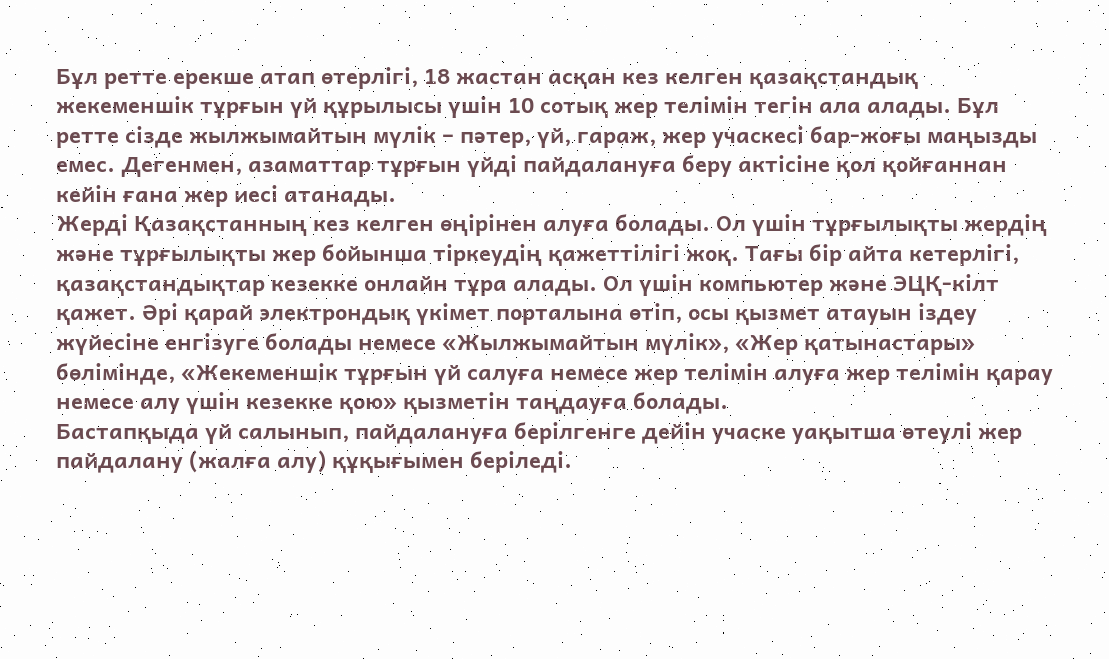Бұл ретте ерекше атап өтерлігі, 18 жастан асқан кез келген қазақстандық жекеменшік тұрғын үй құрылысы үшін 10 сотық жер телімін тегін ала алады. Бұл ретте сізде жылжымайтын мүлік – пәтер, үй, гараж, жер учаскесі бар-жоғы маңызды емес. Дегенмен, азаматтар тұрғын үйді пайдалануға беру актісіне қол қойғаннан кейін ғана жер иесі атанады.
Жерді Қазақстанның кез келген өңірінен алуға болады. Ол үшін тұрғылықты жердің және тұрғылықты жер бойынша тіркеудің қажеттілігі жоқ. Тағы бір айта кетерлігі, қазақстандықтар кезекке онлайн тұра алады. Ол үшін компьютер және ЭЦҚ-кілт қажет. Әрі қарай электрондық үкімет порталына өтіп, осы қызмет атауын іздеу жүйесіне енгізуге болады немесе «Жылжымайтын мүлік», «Жер қатынастары» бөлімінде, «Жекеменшік тұрғын үй салуға немесе жер телімін алуға жер телімін қарау немесе алу үшін кезекке қою» қызметін таңдауға болады.
Бастапқыда үй салынып, пайдалануға берілгенге дейін учаске уақытша өтеулі жер пайдалану (жалға алу) құқығымен беріледі.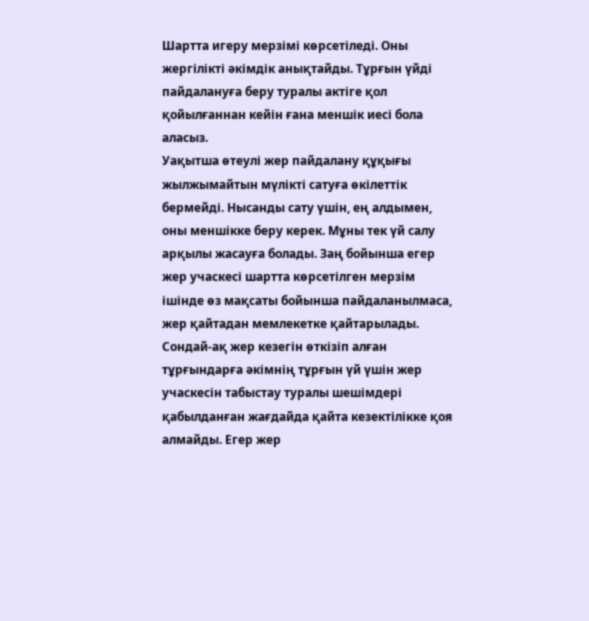Шартта игеру мерзімі көрсетіледі. Оны жергілікті әкімдік анықтайды. Тұрғын үйді пайдалануға беру туралы актіге қол қойылғаннан кейін ғана меншік иесі бола аласыз.
Уақытша өтеулі жер пайдалану құқығы жылжымайтын мүлікті сатуға өкілеттік бермейді. Нысанды сату үшін, ең алдымен, оны меншікке беру керек. Мұны тек үй салу арқылы жасауға болады. Заң бойынша егер жер учаскесі шартта көрсетілген мерзім ішінде өз мақсаты бойынша пайдаланылмаса, жер қайтадан мемлекетке қайтарылады. Сондай-ақ жер кезегін өткізіп алған тұрғындарға әкімнің тұрғын үй үшін жер учаскесін табыстау туралы шешімдері қабылданған жағдайда қайта кезектілікке қоя алмайды. Егер жер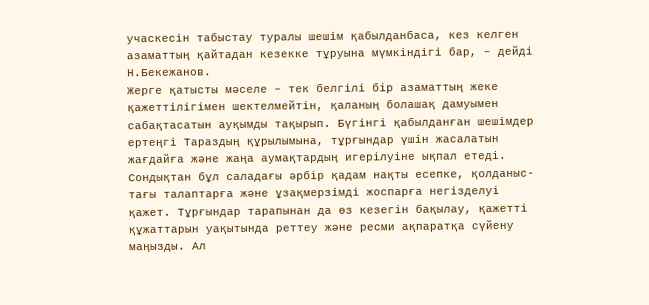учаскесін табыстау туралы шешім қабылданбаса, кез келген азаматтың қайтадан кезекке тұруына мүмкіндігі бар, – дейді Н.Бекежанов.
Жерге қатысты мәселе – тек белгілі бір азаматтың жеке қажеттілігімен шектелмейтін, қаланың болашақ дамуымен сабақтасатын ауқымды тақырып. Бүгінгі қабылданған шешімдер ертеңгі Тараздың құрылымына, тұрғындар үшін жасалатын жағдайға және жаңа аумақтардың игерілуіне ықпал етеді. Сондықтан бұл саладағы әрбір қадам нақты есепке, қолданыс- тағы талаптарға және ұзақмерзімді жоспарға негізделуі қажет. Тұрғындар тарапынан да өз кезегін бақылау, қажетті құжаттарын уақытында реттеу және ресми ақпаратқа сүйену маңызды. Ал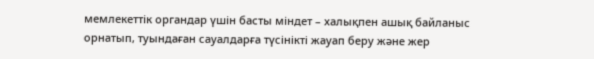мемлекеттік органдар үшін басты міндет – халықпен ашық байланыс орнатып, туындаған сауалдарға түсінікті жауап беру және жер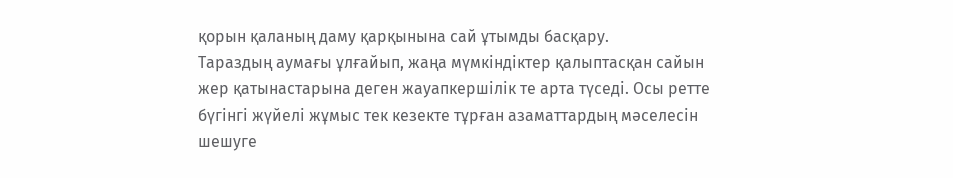қорын қаланың даму қарқынына сай ұтымды басқару.
Тараздың аумағы ұлғайып, жаңа мүмкіндіктер қалыптасқан сайын жер қатынастарына деген жауапкершілік те арта түседі. Осы ретте бүгінгі жүйелі жұмыс тек кезекте тұрған азаматтардың мәселесін шешуге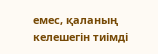емес, қаланың келешегін тиімді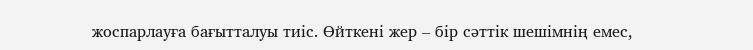жоспарлауға бағытталуы тиіс. Өйткені жер – бір сәттік шешімнің емес,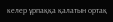келер ұрпаққа қалатын ортақ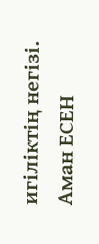игіліктің негізі.
Аман ЕСЕН